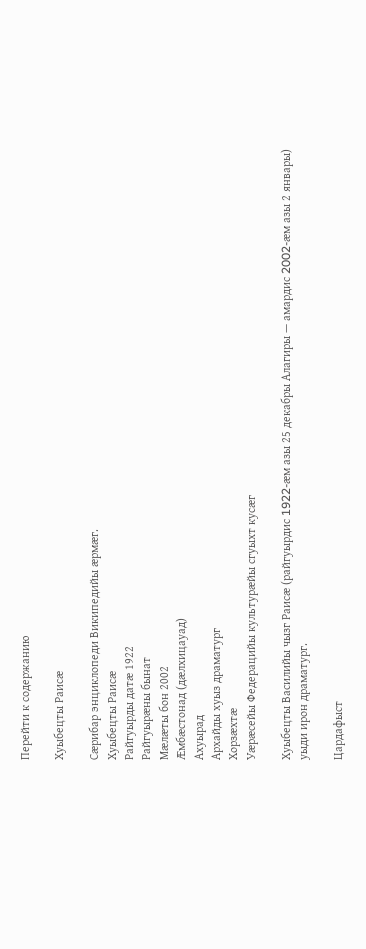Перейти к содержанию

Хуыбецты Раисæ

Сæрибар энциклопеди Википедийы æрмæг.
Хуыбецты Раисæ
Райгуырды датæ 1922
Райгуырæны бынат
Мæлæты бон 2002
Æмбæстонад (дæлхицауад)
Ахуырад
Архайды хуыз драматург
Хорзæхтæ
Уæрæсейы Федерацийы культурæйы сгуыхт кусæг

Хуыбецты Василийы чызг Раисæ (райгуырдис 1922-æм азы 25 декабры Алагиры — амардис 2002-æм азы 2 январы) уыди ирон драматург.

Цардафыст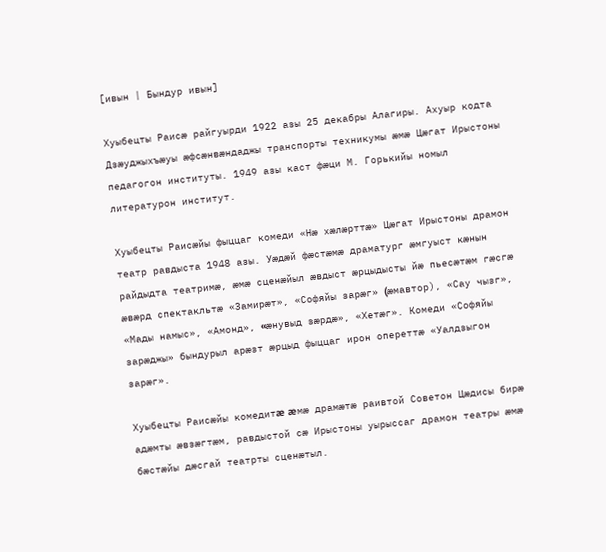[ивын | Бындур ивын]

Хуыбецты Раисæ райгуырди 1922 азы 25 декабры Алагиры. Ахуыр кодта Дзæуджыхъæуы æфсæнвæндаджы транспорты техникумы æмæ Цæгат Ирыстоны педагогон институты. 1949 азы каст фæци М. Горькийы номыл литературон институт.

Хуыбецты Раисæйы фыццаг комеди «Нæ хæлæрттæ» Цæгат Ирыстоны драмон театр равдыста 1948 азы. Уæдæй фæстæмæ драматург æмгуыст кæнын райдыдта театримæ, æмæ сценæйыл æвдыст æрцыдысты йæ пьесæтæм гæсгæ æвæрд спектакльтæ «Замирæт», «Софяйы зарæг» (æмавтор), «Сау чызг», «Мады намыс», «Амонд», «æнувыд зæрдæ», «Хетæг». Комеди «Софяйы зарæджы» бындурыл арæзт æрцыд фыццаг ирон опереттæ «Уалдзыгон зарæг».

Хуыбецты Раисæйы комедитæ æмæ драмæтæ раивтой Советон Цæдисы бирæ адæмты æвзæгтæм, равдыстой сæ Ирыстоны уырыссаг драмон театры æмæ бæстæйы дæсгай театрты сценæтыл.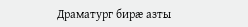Драматург бирæ азты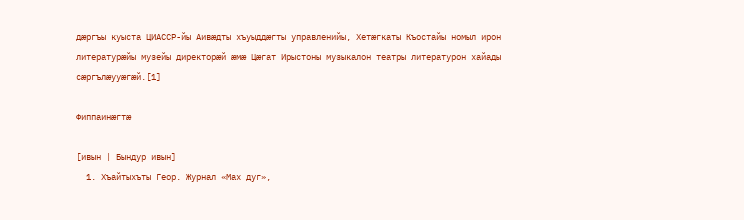дæргъы куыста ЦИАССР-йы Аивæдты хъуыддæгты управленийы, Хетæгкаты Къостайы номыл ирон литературæйы музейы директорæй æмæ Цæгат Ирыстоны музыкалон театры литературон хайады сæргълæууæгæй.[1]

Фиппаинæгтæ

[ивын | Бындур ивын]
  1. Хъайтыхъты Геор. Журнал «Мах дуг»,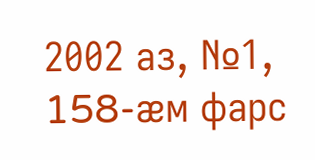2002 аз, №1, 158-æм фарс